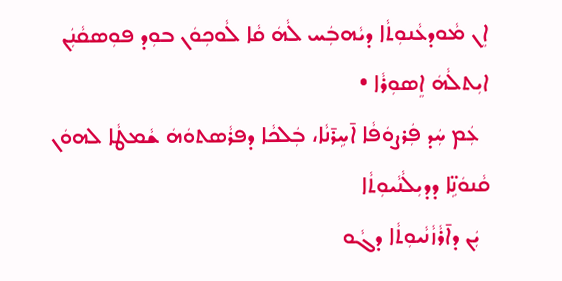ܐܸܢ ܡܵܘܕܥܵܢܘܼܬܵܐ ܕܝܵܗܒܲܚ ܠܵܗܿ ܩܵܐ ܠܵܘܟܼܘܿܢ ܒܘܼܕ ܦܘܼܣܩܵܢܲܢ ܐܝܼܬܠܵܗܿ ܐܸܣܘܼܪܵܐ •
  ܥܲܡ ܚܲܕ ܦܲܪܨܘܿܦܵܐ ܐ̄ܚܹܪ̄ܢܵܐ، ܒܲܠܟܵܐ ܕܦܪܵܣܬܘܿܗܿ ܫܵܡܛܵܐ ܠܗܘܿܢ ܩܵܢܘܿܢܹ̈ܐ ܕܕܝܼܠܵܢܵܝܘܼܬܵܐ
  ܝܲܢ ܕܐ̄ܪܵܙܵܢܵܝܘܼܬܵܐ ܕܓܵܘ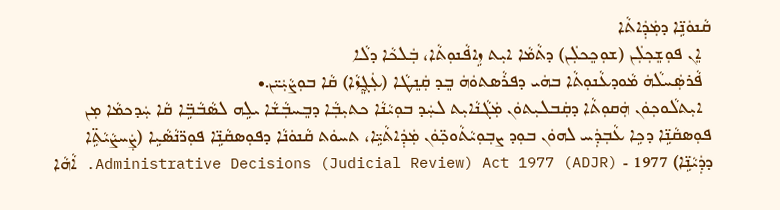ܩܵܢܘܿܢܹ̈ܐ ܕܡܲܕܲܐܬܵܐ
  ܐܸܢ ܦܘܼܫܸܟܼܠܲܢ (ܫܘܼܟܸܟܠܲܢ) ܕܬܵܡܵܐ ܐܝܼܬ ܙܹܐܦܵܢܘܼܬܵܐ، ܒܲܠܟܵܐ ܕܠܵܐ
  ܦܵܪܣܲܚܠܵܗܿ ܡܵܘܕܥܵܢܘܼܬܵܐ ܒܗܿܝ ܕܦܪܵܣܬܘܿܗܿ ܒܸܕ ܩܲܢܸܛܵܐ (ܥܲܓ̰ܸܙܵܐ) ܩܵܐ ܒܘܼܨܵܝܲܝ̈ܢ.•
  ܐܝܼܬܠܵܘܟܼܘܿܢ ܗܲܩܘܼܬܵܐ ܕܩܲܒܠܝܼܬܘܿܢ ܡܲܓܵܢܵܐܝܼܬ ܠܚܲܕ ܒܘܼܝܵܢܵܐ ܟܬܝܼܒܼܵܐ ܕܒܸܚܒܼܵܫܵܐ ܝܠܹܗ ܠܣܵܒܵܒܹ̈ܐ ܩܵܐ ܚܲܕܟܡܵܐ ܡܼܢ ܦܘܼܣܩܵܢܹ̈ܐ ܕܟܹܐ ܥܵܒܼܕܲܚ ܠܗܘܿܢ ܒܘܼܕ ܨܒܼܘܼܝܵܬܵܘܟܼ̈ܘܿܢ ܡܲܕܲܐܬܵܝܹ̈ܐ، ܬܚܘܿܬ ܩܵܢܘܿܢܵܐ ܕܦܘܼܣܩܵܢܹ̈ܐ ܦܘܼܪ̈ܢܵܣܵܝܹܐ (ܨܲܚܨܵܝܵܬܹ̈ܐ ܕܕܲܝܵܢܹ̈ܐ) 1977 - Administrative Decisions (Judicial Review) Act 1977 (ADJR). ܐܵܗܵܐ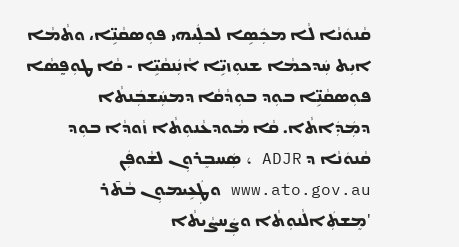ܩܵܢܘܿܢܵܐ ܠܵܐ ܡܟܲܣܹܐ ܠܟܠܲܝܗܝ ܦܘܼܣܩܵܢܹ̈ܐ، ܘܬܵܡܵܐ ܐܝܼܬ ܚܲܕܟܡܵܐ ܫܢܘܼܙܝܹ̈ܐ ܐܵܢܲܢܩܵܝܹ̈ܐ - ܩܵܐ ܛܘܼܦ̰ܣܵܐ ܦܘܼܣܩܵܢܹ̈ܐ ܒܘܼܕ ܒܘܼܕܵܩܵܐ ܕܡܚܲܫܒܲܢܬܵܐ ܕܡܲܕܲܐܬܵܐ. ܩܵܐ ܡܵܘܕܥܵܢܘܼܬܵܐ ܙܵܘܕܵܐ ܒܘܼܕ ܩܵܢܘܿܢܵܐ ܕ ADJR ، ܣܲܚܒܸܪܘܼܢ ܠܫܵܘܦܲܢ www.ato.gov.au ܘܛܲܥܹܝܡܘܼܢ ܒܵܬ̄ܪ 'ܡܸܫܬܲܐܠܵܢܘܼܬܵܐ ܘܨܲܚܨܵܝܬܵܐ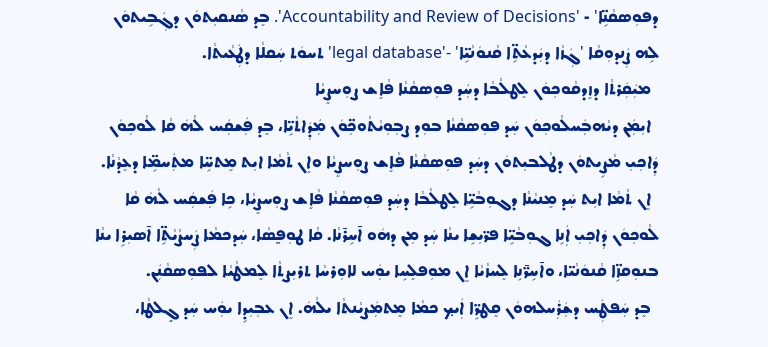ܕܦܘܼܣܩܵܢܹ̈ܐ' - 'Accountability and Review of Decisions'. ܒܸܕ ܣܵܢܩܝܼܬܘܿܢ ܕܓܲܒܹܝܬܘܿܢ ܠܹܗ ܨܲܢܕܘܼܩܵܐ 'ܓܲܙܵܐ ܕܝܲܕܥܵܬܹ̈ܐ ܩܵܢܘܿܢܵܝܹ̈ܐ' -'legal database' ܬܚܘܿܬ ܚܲܩܠܵܐ ܕܛܲܥܵܝܬܵܐ.
  ܡܝܲܩܲܪܬܵܐ ܕܙܸܕܩܵܘܟܼܘܿܢ ܠܸܛܠܵܒܵܐ ܕܚܲܕ ܦܘܼܣܩܵܢܵܐ ܦܵܐܸܫ ܨܘܼܚܨܸܝܵܐ
  ܐܝܼܡܲܢ ܕܝܵܗܒܲܚܠܵܘܟܼܘܿܢ ܚܲܕ ܦܘܼܣܩܵܢܵܐ ܒܘܼܕ ܨܒܼܘܼܝܵܬܵܘܟܼ̈ܘܿܢ ܡܲܕܲܐܬܵܝܹ̈ܐ، ܒܸܕ ܦܲܫܩܲܚ ܠܵܗܿ ܩܵܐ ܠܵܘܟܼܘܿܢ ܕܲܐܟܼܝܼ ܡܵܨܹܝܬܘܿܢ ܕܛܵܠܒܝܼܬܘܿܢ ܕܚܲܕ ܦܘܼܣܩܵܢܵܐ ܦܵܐܸܫ ܨܘܼܚܨܸܝܵܐ ܘܐܸܢ ܬܵܡܵܐ ܐܝܼܬ ܡܸܬܚܹ̈ܐ ܡܬܲܚܡܹ̈ܐ ܕܥܸܕܵܢܵܐ.
  ܐܸܢ ܬܵܡܵܐ ܐܝܼܬ ܚܲܕ ܡܸܢܝܵܢܵܐ ܕܓܘܼܒܵܝܹ̈ܐ ܠܸܛܠܵܒܵܐ ܕܚܲܕ ܦܘܼܣܩܵܢܵܐ ܦܵܐܸܫ ܨܘܼܚܨܸܝܵܐ، ܟܹܐ ܦܲܫܩܲܚ ܠܵܗܿ ܩܵܐ ܠܵܘܟܼܘܿܢ ܕܲܐܟܼܝܼ ܐܲܢܹܐ ܓܘܼܒܵܝܹ̈ܐ ܦܪ̈ܝܼܫܹܐ ܝܢܵܐ ܚܲܕ ܡܼܢ ܕܗܿܘ ܐ̄ܚܹܪ̄ܢܵܐ. ܩܵܐ ܛܘܼܦ̰ܣܵܐ، ܚܲܕܟܡܵܐ ܨܲܚܨܵܝܵܬܹ̈ܐ ܐ̄ܣܝܼܪܹܐ ܝܢܵܐ ܒܢܘܼܩܙܹ̈ܐ ܩܵܢܘܿܢܵܝ̈ܐ، ܘܐ̄ܚܹܪ̈̄ܢܹܐ ܠܸܚܙܵܝܵܐ ܐܸܢ ܡܘܼܦܠܸܚܹܐ ܝܘܲܚ ܠܐܘܼܪܚܵܐ ܬܪܝܼܨܬܵܐ ܠܸܡܛܵܝܵܐ ܠܦܘܼܣܩܵܢܲܢ.
  ܒܸܕ ܚܲܦܛܲܚ ܕܫܲܪܲܚܠܗܘܿܢ ܩܸܛܪܹ̈ܐ ܐܲܝܟ݂ ܟܡܵܐ ܡܸܬܡܲܨܝܵܢܬܵܐ ܝܠܵܗܿ. ܐܸܢ ܥܒܼܝܼܕܹܐ ܝܘܲܚ ܚܲܕ ܓܼܸܠܛܵܐ،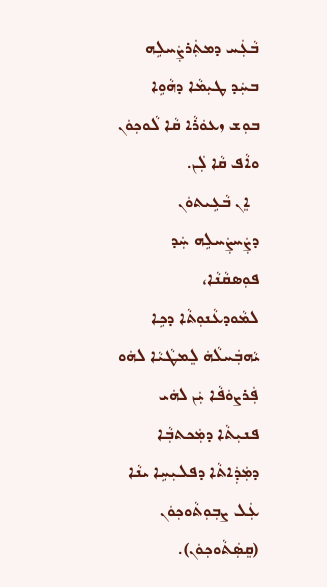ܒܵܥܲܚ ܕܡܬܲܪܨܲܚܠܹܗ ܒܚܲܕ ܛܝܼܡܵܐ ܕܗܵܘܹܐ ܒܘܼܫ ܙܥܘܿܪܵܐ ܩܵܐ ܠܵܘܟܼܘܿܢ ܘܐܵܦ ܩܵܐ ܠܲܢ.
  ܐܸܢ ܒܵܥܹܝܬܘܿܢ ܕܨܲܚܨܲܚܠܹܗ ܚܲܕ ܦܘܼܣܩܵܢܵܐ، ܠܡܵܘܕܥܵܢܘܼܬܵܐ ܕܟܹܐ ܝܵܗܒܲܚܠܵܗܿ ܠܸܡܛܵܝܵܐ ܠܗܿܘ ܦܲܪܨܘܿܦܵܐ ܝܲܢ ܠܗܿܝ ܦܢܝܼܬܵܐ ܕܡܲܟܬܒܼܵܐ ܕܡܲܕܲܐܬܵܐ ܕܦܠܝܼܚܹܐ ܝܢܵܐ ܥܲܠ ܨܒܼܘܼܬܵܘܟܼܘܿܢ (ܩܸܣܲܬܵܘܟܼܘܿܢ).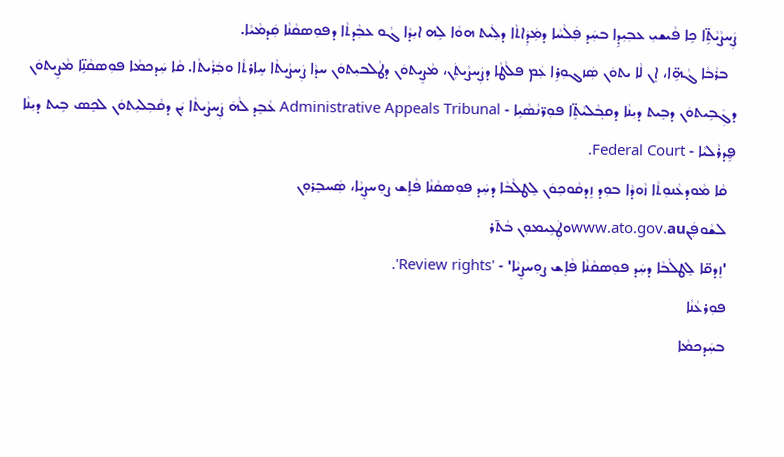ܨܲܚܨܵܝܵܬܹ̈ܐ ܟܹܐ ܦܵܝܫܝܼ ܥܒܼܝܼܕܹܐ ܒܚܲܕ ܦܲܠܵܚܵܐ ܕܡܲܕܲܐܬܵܐ ܕܠܲܝܬ ܗܘܵܐ ܠܹܗ ܐܝܼܕܵܐ ܓܵܘ ܥܒܼܵܕܬܵܐ ܕܦܘܼܣܩܵܢܵܐ ܩܲܕܡܵܝܵܐ.
  ܒܪܵܒܵܐ ܓܵܗܹ̈ܐ، ܐܸܢ ܠܵܐ ܝܬܘܿܢ ܣܲܙܓܘܼܪܹܐ ܥܲܡ ܦܠܵܛܵܐ ܕܨܲܚܨܵܝܬܲܢ، ܡܵܨܹܝܬܘܿܢ ܕܛܵܠܒܝܼܬܘܿܢ ܚܕܵܐ ܨܲܚܨܵܝܬܵܐ ܚܹܐܪܬܵܐ ܘܒܲܪܵܝܬܵܐ. ܩܵܐ ܚܲܕܟܡܵܐ ܦܘܼܣܩܵܢܹ̈ܐ ܡܵܨܹܝܬܘܿܢ ܕܓܲܒܹܝܬܘܿܢ ܕܒܹܝܬ ܕܝܼܢܵܐ ܕܩܒ݂ܵܠܝܵܬܹ̈ܐ ܦܘܼܪ̈ܢܵܣܵܝܹܐ - Administrative Appeals Tribunal ܥܵܒܸܕ ܠܵܗܿ ܨܲܚܨܵܝܬܵܐ ܝܲܢ ܕܩܵܒܼܠܝܼܬܘܿܢ ܠܟܸܣ ܒܹܝܬ ܕܝܼܢܵܐ ܦ̮ܹܕܪܵܠܝܵܐ - Federal Court.
  ܩܵܐ ܡܵܘܕܥܵܢܘܼܬܵܐ ܙܵܘܕܵܐ ܒܘܼܕ ܙܸܕܩܵܘܟܼܘܿܢ ܠܸܛܠܵܒܵܐ ܕܚܲܕ ܦܘܼܣܩܵܢܵܐ ܦܵܐܸܫ ܨܘܼܚܨܸܝܵܐ، ܣܲܚܒܸܪܘܼܢ
  ܠܫܵܘܦܲܢwww.ato.gov.auܘܛܲܥܹܝܡܘܼܢ ܒܵܬ̄ܪ
  'ܙܸܕܩ̈ܐ ܠܸܛܠܵܒܵܐ ܕܚܲܕ ܦܘܼܣܩܵܢܵܐ ܦܵܐܸܫ ܨܘܼܚܨܸܝܵܐ' - 'Review rights'.
  ܦܘܼܪܥܵܢܵܐ
  ܒܚܲܕܟܡܵܐ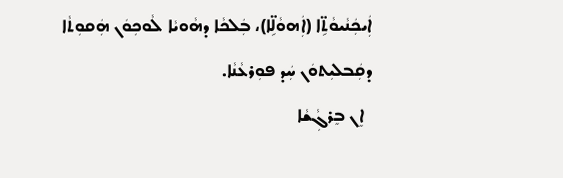ܐܲܝܟܲܢܵܝܘܵܬܹ̈ܐ (ܐܲܗܘܵܠܹ̈ܐ)، ܒܲܠܟܵܐ ܕܗܵܘܝܵܐ ܠܵܘܟܼܘܿܢ ܗܲܩܘܼܬܵܐ ܕܩܲܒܠܝܼܬܘܿܢ ܚܲܕ ܦܘܼܪܥܵܢܵܐ.
  ܐܸܢ ܒܸܪܓܼܵܫܵܐ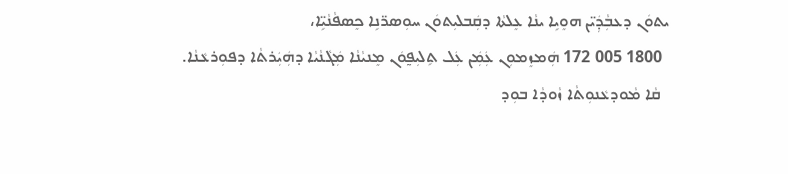ܝܬܘܿܢ ܕܥܒܼܵܕܲܝ̈ܢ ܗܘܸܝܹܐ ܝܢܵܐ ܥܸܠܬܵܐ ܕܩܲܒܠܝܼܬܘܿܢ ܚܘܼܣܪ̈ܢܹܐ ܟܸܣܦܵܢܵܝܹ̈ܐ،
  1800 005 172 ܗܲܡܙܸܡܘܼܢ ܥܲܡܲܢ ܥܲܠ ܬܹܠܝܼܦ̰ܘܿܢ ܡܸܢܝܵܢܵܐ ܡܲܓܵܢܵܝܵܐ ܕܗܲܝܲܪܬܵܐ ܕܦܘܼܪܥܵܢܵܐ.
  ܩܵܐ ܡܵܘܕܥܵܢܘܼܬܵܐ ܙܵܘܕܵܐ ܒܘܼܕ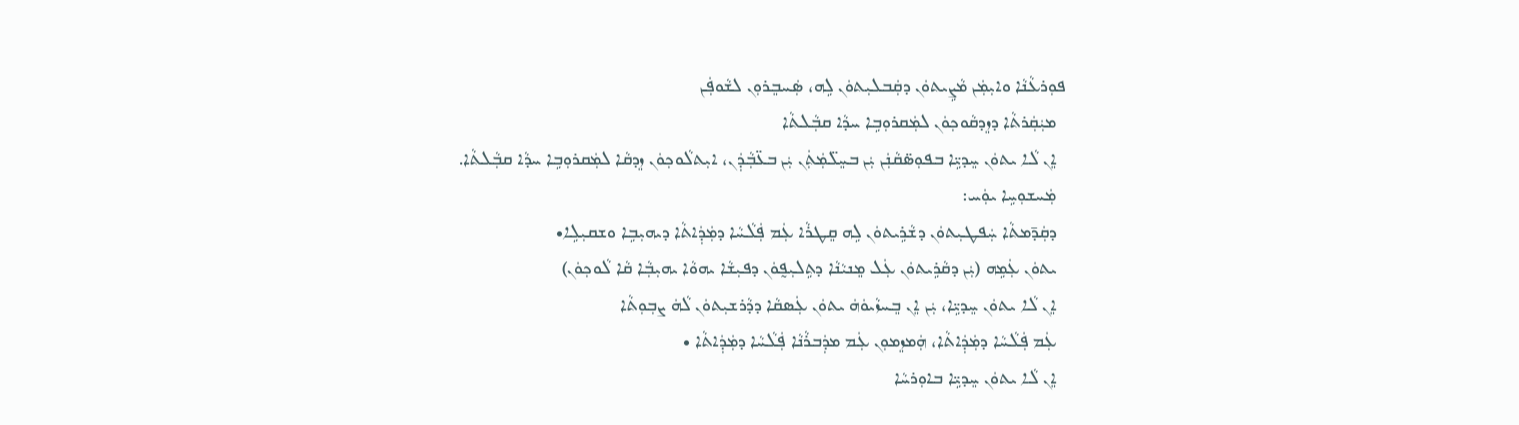ܦܘܼܪܥܵܢܵܐ ܘܐܝܼܡܲܢ ܡܵܨܹܝܬܘܿܢ ܕܩܲܒܠܝܼܬܘܿܢ ܠܹܗ، ܣܲܚܒܸܪܘܼܢ ܠܫܵܘܦܲܢ
  ܡܝܲܩܲܪܬܵܐ ܕܙܸܕܩܵܘܟܼܘܿܢ ܠܡܲܩܪܘܼܒܹܐ ܚܕܵܐ ܩܒܼܵܠܬܵܐ
  ܐܸܢ ܠܵܐ ܝܬܘܿܢ ܚܸܕܝܹ̈ܐ ܒܦܘܼܣ̈ܩܵܢܲܢ ܝܲܢ ܒܚܸܠ̈ܡܲܬܲܢ ܝܲܢ ܒܥ̈ܒܼܵܕܲܢ، ܐܝܼܬܠܵܘܟܼܘܿܢ ܙܸܕܩܵܐ ܠܡܲܩܪܘܼܒܹܐ ܚܕܵܐ ܩܒܼܵܠܬܵܐ.
  ܡܲܚܫܘܼܚܹܐ ܝܘܲܚ:
  ܕܩܲܕ̄ܡܬܵܐ ܚܲܦܛܝܼܬܘܿܢ ܕܫܵܪܹܝܬܘܿܢ ܠܹܗ ܩܸܛܪܵܐ ܥܲܡ ܦܲܠܵܚܵܐ ܕܡܲܕܲܐܬܵܐ ܕܝܗܝܼܒܹܐ ܘܫܩܝܼܠܹܐ•
  ܝܬܘܿܢ ܥܲܡܹܗ (ܝܲܢ ܕܩܵܪܹܝܬܘܿܢ ܥܲܠ ܡܸܢܝܵܢܵܐ ܕܬܹܠܝܼܦ̰ܘܿܢ ܕܦܝܼܫܵܐ ܝܗܘܵܐ ܝܗܝܼܒܼܵܐ ܩܵܐ ܠܵܘܟܼܘܿܢ)
  ܐܸܢ ܠܵܐ ܝܬܘܿܢ ܚܸܕܝܹ̈ܐ، ܝܲܢ ܐܸܢ ܒܸܚܙܵܝܘܿܗܿ ܝܬܘܿܢ ܥܲܣܩܵܐ ܕܕܵܪܫܝܼܬܘܿܢ ܠܵܗܿ ܨܒܼܘܼܬܵܐ
  ܥܲܡ ܦܲܠܵܚܵܐ ܕܡܲܕܲܐܬܵܐ، ܗܲܡܙܸܡܘܼܢ ܥܲܡ ܡܕܲܒܪܵܢܵܐ ܦܲܠܵܚܵܐ ܕܡܲܕܲܐܬܵܐ •
  ܐܸܢ ܠܵܐ ܝܬܘܿܢ ܚܸܕܝܹ̈ܐ ܒܐܘܼܪܚܵܐ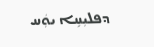ܕܦܠܝܼܚܹܐ ܝܘܲܚ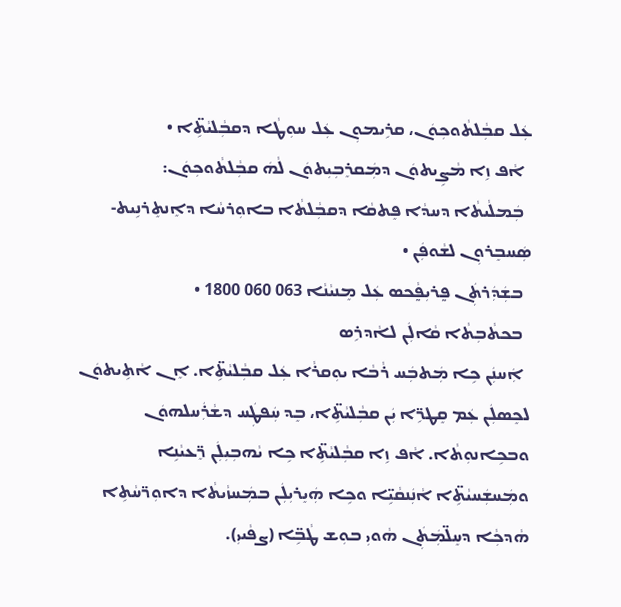ܥܲܠ ܩܒܼܵܠܬܵܘܟܼܘܿܢ، ܩܪܹܝܡܘܼܢ ܥܲܠ ܚܘܼܛܵܐ ܕܩܒܼܵܠܝܵܬܹ̈ܐ •
  ܐܵܦ ܙܹܐ ܡܵܨܹܝܬܘܿܢ ܕܡܲܩܪܸܒܼܝܼܬܘܿܢ ܠܵܗܿ ܩܒܼܵܠܬܵܘܟܼܘܿܢ:
  ܒܲܡܠܵܝܬܵܐ ܕܚܕܵܐ ܦܸܬܩܵܐ ܕܩܒܼܵܠܬܵܐ ܒܐܘܼܪܚܵܐ ܕܐܸܢܬܸܪܢܹܝܬ- ܣܲܚܒܸܪܘܼܢ ܠܫܵܘܦܲܢ •
  ܒܫܲܕܲܪܬܲܢ ܦ̰ܪܝܼܦ̰ܵܟܣ ܥܲܠ ܡܸܢܝܵܢܵܐ 063 060 1800 •
  ܒܟܬܵܒܼܬܵܐ ܩܵܐܠܲܢ ܠܐܵܕܪܹܣ
  ܐܲܚܢܲܢ ܟܹܐ ܡܲܬܒܲܚ ܪܵܒܵܐ ܝܘܼܩܪܵܐ ܥܲܠ ܩܒܼܵܠܝܵܬܹ̈ܐ. ܐܸܢ ܐܵܬܹܝܬܘܿܢ ܠܟܸܣܠܲܢ ܥܲܡ ܩܸܛܪܹ̈ܐ ܝܲܢ ܩܒܼܵܠܝܵܬܹ̈ܐ، ܒܸܕ ܚܲܦܛܲܚ ܕܫܵܪܲܚܠܗܘܿܢ ܘܒܟܹܐܢܘܼܬܵܐ. ܐܵܦ ܙܹܐ ܩܒܼܵܠܝܵܬܹ̈ܐ ܟܹܐ ܝܵܗܒܼܝܼܠܲܢ ܪܸ̈ܥܝܵܢܹܐ ܘܡܲܚܫܲܚܝܵܬܹ̈ܐ ܐܵܢܲܢܩܵܝܹ̈ܐ ܘܟܹܐ ܗܲܝܸܪܝܼܠܲܢ ܒܡܲܚܙܵܝܬܵܐ ܕܐܘܼܪ̈ܚܵܬܹܐ ܗܵܕܟܼܵܐ ܕܚܸܠ̈ܡܲܬܲܢ ܗܵܘܝܼ ܒܘܼܫ ܛܵܒܹ̈ܐ (ܨܦܵܝܝܼ).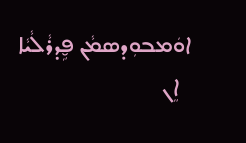ܐܘܿܡܒܘܼܕܣܡܵܢ ܦ̮ܹܕܪܵܠܵܝܵܐ
  ܐܸܢ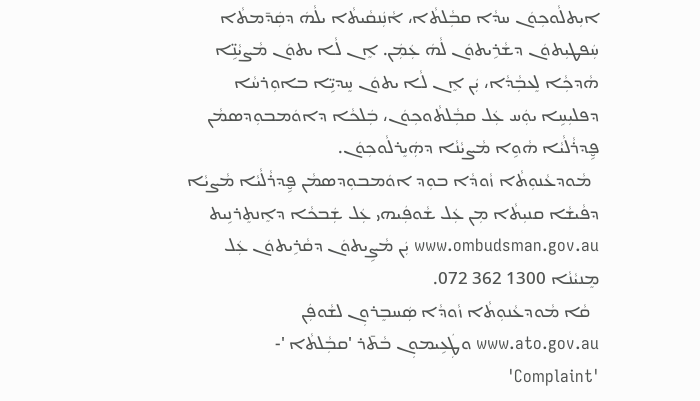ܐܝܼܬܠܵܘܟܼܘܿܢ ܚܕܵܐ ܩܒܼܵܠܬܵܐ، ܐܵܢܲܢܩܵܝܬܵܐ ܝܠܵܗܿ ܕܩܲܕ̄ܡܬܵܐ ܚܲܦܛܝܼܬܘܿܢ ܕܫܵܪܹܝܬܘܿܢ ܠܵܗܿ ܥܲܡܲܢ. ܐܸܢ ܠܵܐ ܝܬܘܿܢ ܡܵܨܝܵܢܹ̈ܐ ܗܵܕܟܼܵܐ ܠܸܥܒܼܵܕܵܐ، ܝܲܢ ܐܸܢ ܠܵܐ ܝܬܘܿܢ ܚܸܕܝܹ̈ܐ ܒܐܘܼܪܚܵܐ ܕܦܠܝܼܚܹܐ ܝܘܲܚ ܥܲܠ ܩܒܼܵܠܬܵܘܟܼܘܿܢ، ܒܲܠܟܵܐ ܕܐܘܿܡܒܘܼܕܣܡܵܢ ܦ̮ܹܕܪܵܠܵܝܵܐ ܗܵܘܹܐ ܡܵܨܝܵܢܵܐ ܕܗܲܝܸܪܠܵܘܟܼܘܿܢ.
  ܡܵܘܕܥܵܢܘܼܬܵܐ ܙܵܘܕܵܐ ܒܘܼܕ ܐܘܿܡܒܘܼܕܣܡܵܢ ܦ̮ܹܕܪܵܠܵܝܵܐ ܡܵܨܝܵܐ ܕܦܵܝܫܵܐ ܩܢܝܼܬܵܐ ܡܼܢ ܥܲܠ ܫܵܘܦܲܝܗܝ ܥܲܠ ܫܲܒܟܵܐ ܕܐܸܢܬܸܪܢܹܝܬ www.ombudsman.gov.au ܝܲܢ ܡܵܨܹܝܬܘܿܢ ܕܩܵܪܹܝܬܘܿܢ ܥܲܠ ܡܸܢܝܵܢܵܐ 1300 362 072.
  ܩܵܐ ܡܵܘܕܥܵܢܘܼܬܵܐ ܙܵܘܕܵܐ ܣܲܚܒܸܪܘܼܢ ܠܫܵܘܦܲܢ www.ato.gov.au ܘܛܲܥܹܝܡܘܼܢ ܒܵܬ̄ܪ 'ܩܒܼܵܠܬܵܐ '- 'Complaint'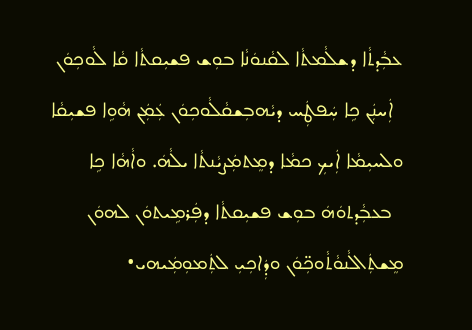ܥܒܼܵܕܬܵܐ ܕܫܠܵܡܬܵܐ ܠܩܵܢܘܿܢܵܐ ܒܘܼܫ ܦܫܝܼܩܬܵܐ ܩܵܐ ܠܵܘܟܼܘܿܢ
  ܐܲܚܢܲܢ ܟܹܐ ܚܲܦܛܲܚ ܕܝܵܗܒܼܫܩܵܠܵܘܟܼܘܿܢ ܥܲܡܲܢ ܗܵܘܹܐ ܦܫܝܼܩܵܐ ܘܠܚܝܼܡܵܐ ܐܲܝܟܼ ܟܡܵܐ ܕܡܸܬܡܲܨܝܵܢܬܵܐ ܝܠܵܗܿ. ܘܐܵܗܵܐ ܟܹܐ
  ܒܥܒܼܵܕܬܘܿܗܿ ܒܘܼܫ ܦܫܝܼܩܬܵܐ ܕܦܲܪܡܹܝܬܘܿܢ ܠܗܘܿܢ ܡܸܫܬܲܐܠܵܢܘܵܬܵܘܟܼ̈ܘܿܢ ܘܕܲܐܟܼܝܼ ܠܬܲܡܘܼܡܲܝܗܝ•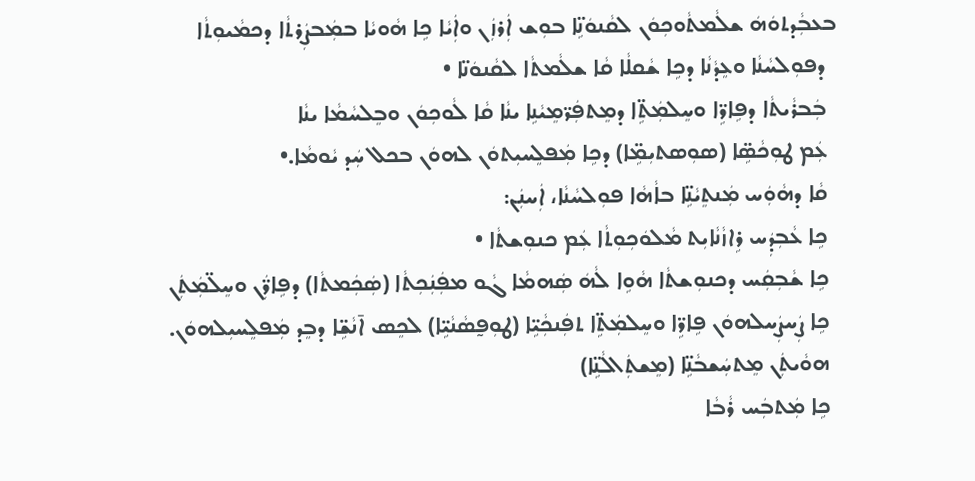ܒܥܒܼܵܕܬܘܿܗܿ ܫܠܵܡܬܵܘܟܼܘܿܢ ܠܩܵܢܘܿܢܹ̈ܐ ܒܘܼܫ ܐܲܪܙܲܢ ܘܐܲܝܵܐ ܟܹܐ ܗܵܘܝܵܐ ܒܡܲܒܨܲܪܬܵܐ ܕܟܡܵܝܘܼܬܵܐ
  ܕܦܘܼܠܚܵܢܵܐ ܘܥܸܕܵܢܵܐ ܕܟܹܐ ܫܵܩܠܵܐ ܩܵܐ ܫܠܵܡܬܵܐ ܠܩܵܢܘܿܢ̈ܐ •
  ܒܲܒܪܵܝܬܵܐ ܕܦܹܐܪܹ̈ܐ ܘܚܸܠܡܲܬܹ̈ܐ ܕܡܸܬܦܲܪ̈ܡܸܝܵܢܹܐ ܝܢܵܐ ܩܵܐ ܠܵܘܟܼܘܿܢ ܘܒܸܠܚܵܡܵܐ ܝܢܵܐ
  ܥܲܡ ܛܘܼܟܵܣܹ̈ܐ (ܣܘܼܣܬܝܼܡܹ̈ܐ) ܕܟܹܐ ܡܲܦܠܸܚܝܼܬܘܿܢ ܠܗܘܿܢ ܒܟܠ ܚܲܕ ܝܵܘܡܵܐ.•
  ܩܵܐ ܕܗܵܘܲܚ ܡܲܢܬܸܝܵܢܹ̈ܐ ܒܐܵܗܵܐ ܦܘܼܠܚܵܢܵܐ، ܐܲܚܢܲܢ:
  ܟܹܐ ܥܵܒܼܕܲܚ ܪܹܐܙܵܢܵܐܝܼܬ ܡܵܠܘܿܟܼܘܼܬܵܐ ܥܲܡ ܟܢܘܼܫܬܵܐ •
  ܟܹܐ ܫܵܒܼܩܲܚ ܕܟܢܘܼܫܬܵܐ ܗܵܘܹܐ ܠܵܗܿ ܣܲܗܡܵܐ ܓܵܘ ܡܦܲܢܲܟܼܬܵܐ (ܣܲܟܲܡܬܵܐ) ܕܦܹܐܪ̈ܲܢ ܘܚܸܠ̈ܡܲܬܲܢ
  ܟܹܐ ܨܲܚܨܲܚܠܗܘܿܢ ܦܹܐܪܹ̈ܐ ܘܚܸܠܡܲܬܹ̈ܐ ܬܦܲܢܟܼܵܝܹ̈ܐ (ܛܘܼܦ̰ܣܵܢܵܝܹ̈ܐ) ܠܟܸܣ ܐ̄ܢܵܫܹ̈ܐ ܕܒܸܕ ܡܲܦܠܸܚܝܼܠܗܘܿܢ.
  ܗܘܵܝܬܲܢ ܡܸܬܚܲܫܒܵܢܹ̈ܐ (ܡܸܫܬܲܐܠܵܢܹ̈ܐ)
  ܟܹܐ ܡܲܬܒܲܚ ܪܵܒܵܐ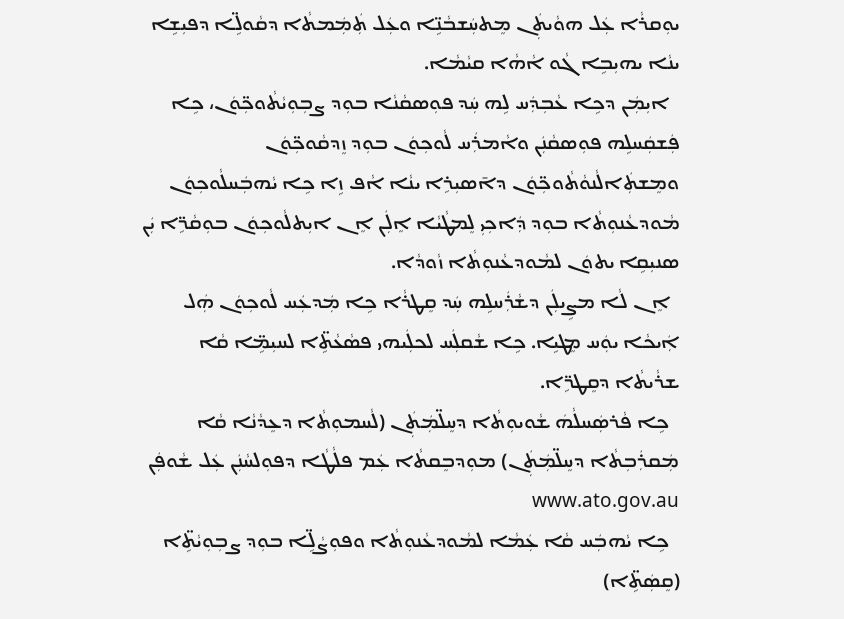ܝܘܼܩܪܵܐ ܥܲܠ ܗܘܵܝܬܲܢ ܡܸܬܚܲܫܒܵܢܹ̈ܐ ܘܥܲܠ ܬܲܡܲܡܬܵܐ ܕܩܵܘܠܹ̈ܐ ܕܦܝܼܫܹܐ ܝܢܵܐ ܝܗܝܼܒܹܐ ܓܵܘ ܐܵܗܵܐ ܩܝܵܡܵܐ.
  ܐܝܼܡܲܢ ܕܟܹܐ ܥܵܒܼܕܲܚ ܠܹܗ ܚܲܕ ܦܘܼܣܩܵܢܵܐ ܒܘܼܕ ܨܒܼܘܼܝܵܬܵܘܟܼ̈ܘܿܢ، ܟܹܐ ܦܲܫܩܲܚܠܹܗ ܦܘܼܣܩܵܢܲܢ ܘܐܵܡܪܲܚ ܠܵܘܟܼܘܿܢ ܒܘܼܕ ܙܸܕܩܵܘܟܼ̈ܘܿܢ ܘܡܸܫܬܲܐܠܵܢܘܵܬܵܘܟܼ̈ܘܿܢ ܕܐ̄ܣܝܼܪܹܐ ܝܢܵܐ ܐܵܦ ܙܹܐ ܟܹܐ ܝܵܗܒܲܚܠܵܘܟܼܘܿܢ ܡܵܘܕܥܵܢܘܼܬܵܐ ܒܘܼܕ ܕܲܐܟܼܝܼ ܠܸܡܛܵܝܵܐ ܐܸܠܲܢ ܐܸܢ ܐܝܼܬܠܵܘܟܼܘܿܢ ܒܘܼܩܵܪܹ̈ܐ ܝܲܢ ܣܢܝܼܩܹܐ ܝܬܘܿܢ ܠܡܵܘܕܥܵܢܘܼܬܵܐ ܙܵܘܕܵܐ.
  ܐܸܢ ܠܵܐ ܡܨܹܝܠܲܢ ܕܫܵܪܲܚܠܹܗ ܚܲܕ ܩܸܛܪܵܐ ܟܹܐ ܡܲܕܥܲܚ ܠܵܘܟܼܘܿܢ ܗܲܠ ܐܲܝܟܵܐ ܝܘܲܚ ܡܸܛܝܹܐ. ܟܹܐ ܫܵܩܠܲܚ ܠܟܠܲܝܗܝ ܦܣܵܥܵܬܹ̈ܐ ܠܚܝܼܡܹ̈ܐ ܩܵܐ ܫܪܵܝܬܵܐ ܕܩܸܛܪܹ̈ܐ.
  ܟܹܐ ܦܵܪܣܲܚܠܵܗܿ ܫܵܘܝܘܼܬܵܐ ܕܚܸܠ̈ܡܲܬܲܢ (ܠܵܚܡܘܼܬܵܐ ܕܥܸܕܵܢܵܐ ܩܵܐ ܡܲܩܪܲܒܼܬܵܐ ܕܚܸܠ̈ܡܲܬܲܢ) ܡܘܼܕܒܸܩܬܵܐ ܥܲܡ ܦܠܵܛܵܐ ܕܦܘܼܠܚܵܢܲܢ ܥܲܠ ܫܵܘܦܲܢ www.ato.gov.au
  ܟܹܐ ܝܵܗܒܲܚ ܩܵܐ ܥܲܡܵܐ ܠܡܵܘܕܥܵܢܘܼܬܵܐ ܘܦܘܼܨܵܠܹ̈ܐ ܒܘܼܕ ܨܒܼܘܼܝܵܬܹ̈ܐ (ܩܸܣܲܬܹ̈ܐ)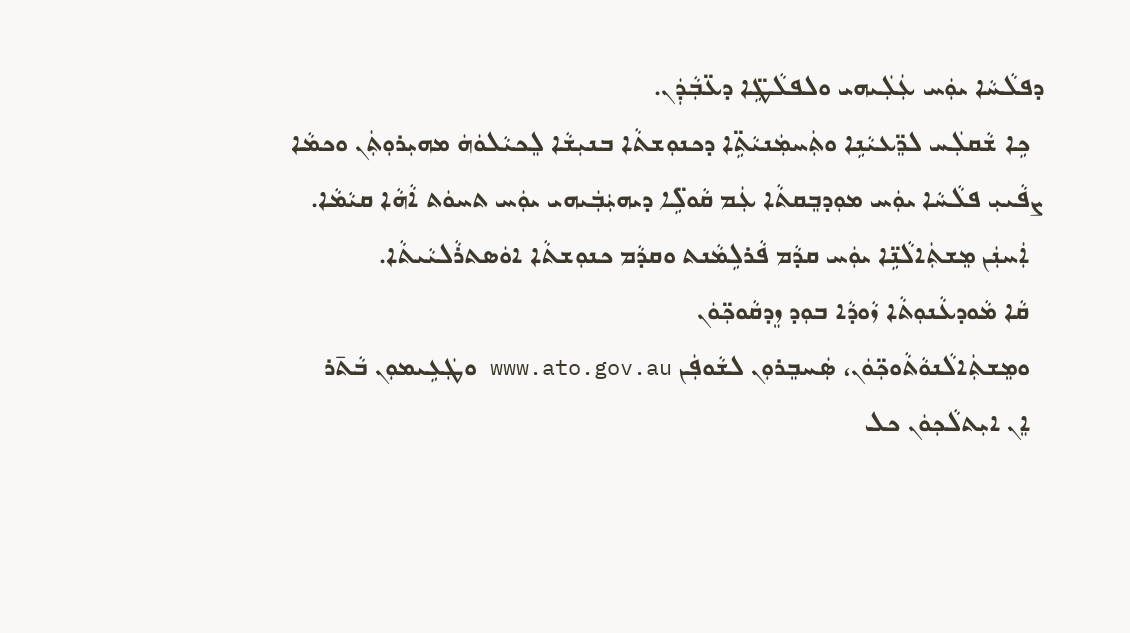ܕܦܠܵܚܵܐ ܝܘܲܚ ܥܲܠܲܝܗܝ ܘܠܦܠܵܛܹ̈ܐ ܕܥ̈ܒܼܵܕܲܢ.
  ܟܹܐ ܫܵܩܠܲܚ ܠܪܸ̈ܥܝܵܢܹܐ ܘܬܲܚܡܲܢܝܵܬܹ̈ܐ ܕܟܢܘܼܫܬܵܐ ܒܢܝܼܫܵܐ ܠܸܟܝܵܠܘܿܗܿ ܡܗܝܼܪܘܼܬܲܢ ܘܟܡܵܐ ܨܦܵܝܝܼ ܦܠܵܚܵܐ ܝܘܲܚ ܡܘܼܕܒܸܩܬܵܐ ܥܲܡ ܩܵܘܠܹ̈ܐ ܕܝܗܝܼܿܒܲܝܗܝ ܝܘܲܚ ܬܚܘܿܬ ܐܵܗܵܐ ܩܝܵܡܵܐ.
  ܐܲܚܢܲܢ ܡܸܫܬܲܐܠܵܢܹ̈ܐ ܝܘܲܚ ܩܕܵܡ ܦܵܪܠܹܡܵܢܬ ܘܩܕܵܡ ܟܢܘܼܫܬܵܐ ܐܘܿܣܬܪܵܠܝܵܝܬܵܐ.
  ܩܵܐ ܡܵܘܕܥܵܢܘܼܬܵܐ ܙܵܘܕܵܐ ܒܘܼܕ ܙܸܕܩܵܘܟܼ̈ܘܿܢ
  ܘܡܸܫܬܲܐܠܵܢܘܵܬܵܘܟܼ̈ܘܿܢ، ܣܲܚܒܸܪܘܼܢ ܠܫܵܘܦܲܢ www.ato.gov.au ܘܛܲܥܹܝܡܘܼܢ ܒܵܬ̄ܪ
  ܐܸܢ ܐܝܼܬܠܵܟܼܘܿܢ ܟܠ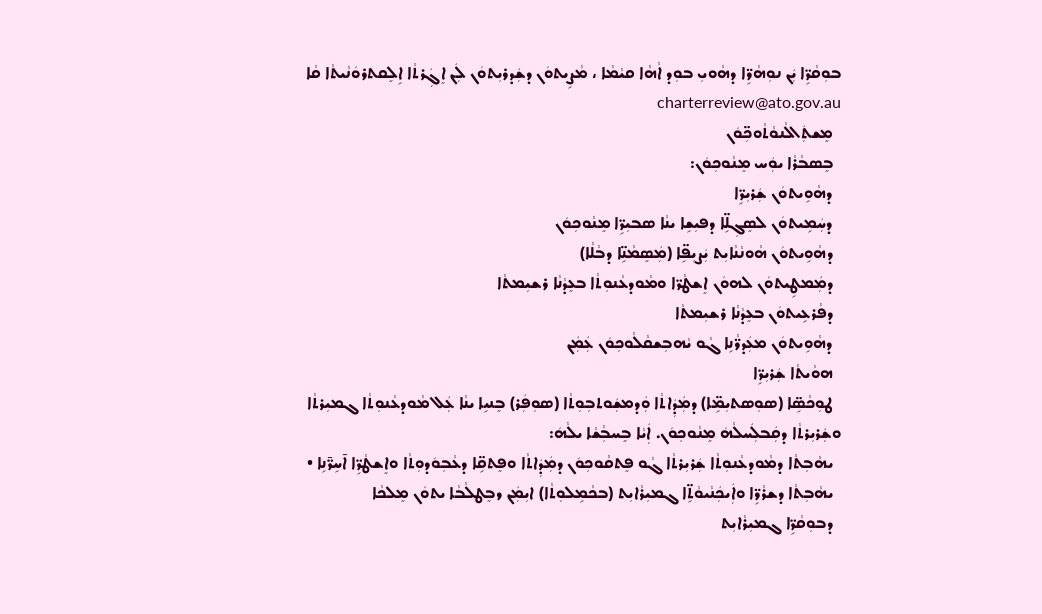ܒܘܼܩܵܪܹ̈ܐ ܝܲܢ ܢܘܼܗܵܪܹ̈ܐ ܕܗܵܘܝܼ ܒܘܼܕ ܐܵܗܵܐ ܩܝܵܡܵܐ ، ܡܵܨܹܝܬܘܿܢ ܕܫܲܕܪܝܼܬܘܿܢ ܠܲܢ ܐܸܓܲܪܬܵܐ ܐܹܠܸܩܬܪܘܿܢܵܝܬܵܐ ܩܵܐ charterreview@ato.gov.au
  ܡܸܫܬܲܐܠܵܢܘܵܬܵܘܟܼ̈ܘܿܢ
  ܒܸܣܒܵܪܵܐ ܝܘܲܚ ܡܸܢܵܘܟܼܘܿܢ:
  ܕܗܵܘܹܝܬܘܿܢ ܫܲܪܝܼܪܹ̈ܐ
  ܕܚܲܡܹܝܬܘܿܢ ܠܣܸܓܼܠܹ̈ܐ ܕܦܝܼܫܹܐ ܝܢܵܐ ܣܒܝܼܪܹ̈ܐ ܡܸܢܵܘܟܼܘܿܢ
  ܕܗܵܘܹܝܬܘܿܢ ܗܵܘܢܵܢܵܐܝܼܬ ܝܲܨܝܼܦܹ̈ܐ (ܡܲܣܸܡܵܢܹ̈ܐ ܕܒܵܠܵܐ)
  ܕܡܲܡܛܹܝܬܘܿܢ ܠܗܘܿܢ ܐܸܫܛܵܪ̈ܐ ܘܡܵܘܕܥܵܢܘܼܬܵܐ ܒܥܸܕܵܢܵܐ ܪܫܝܼܡܬܵܐ
  ܕܦܵܪܥܹܝܬܘܿܢ ܒܥܸܕܵܢܵܐ ܪܫܝܼܡܬܵܐ
  ܕܗܵܘܹܝܬܘܿܢ ܡܥܲܕܪ̈ܵܢܹܐ ܓܵܘ ܝܵܗܒܼܫܩܵܠܵܘܟܼܘܿܢ ܥܲܡܲܢ
  ܗܘܵܝܬܵܐ ܫܲܪܝܼܪܹ̈ܐ
  ܛܘܼܟܵܣܹ̈ܐ (ܣܘܼܣܬܝܼܡܹ̈ܐ) ܕܡܲܕܲܐܬܵܐ ܘܲܕܡܫܲܘܬܒܼܘܼܬܵܐ (ܣܘܼܦܲܪ) ܒܸܢܝܹܐ ܝܢܵܐ ܥܲܠ ܡܵܘܕܥܵܢܘܼܬܵܐ ܓܡܝܼܪܬܵܐ ܘܫܲܪܝܼܪܬܵܐ ܕܩܲܒܠܲܚܠܵܗܿ ܡܸܢܵܘܟܼܘܿܢ. ܐܲܝܵܐ ܒܸܚܒܼܵܫܵܐ ܝܠܵܗܿ:
  ܝܗܵܒܼܬܵܐ ܕܡܵܘܕܥܵܢܘܼܬܵܐ ܫܲܪܝܼܪܬܵܐ ܓܵܘ ܦܸܬܩܵܘܟܼܘܿܢ ܕܡܲܕܲܐܬܵܐ ܘܦܸܬܩܹ̈ܐ ܕܥܵܒܼܘܿܕܘܼܬܵܐ ܘܐܸܫܛܵܪܹ̈ܐ ܐ̄ܚܹܪ̈̄ܢܹܐ •
  ܝܗܵܒܼܬܵܐ ܕܫܪܵܪܹ̈ܐ ܘܐܲܝܟܲܢܵܝܘܵܬܹ̈ܐ ܓܡܝܼܪܵܐܝܼܬ (ܒܟܵܡܹܠܘܼܬܵܐ) ܐܝܼܡܲܢ ܖܒܸܛܠܵܒܵܐ ܝܬܘܿܢ ܡܸܠܟܵܐ
  ܕܒܘܼܩܵܪܹ̈ܐ ܓܡܝܼܪܵܐܝܼܬ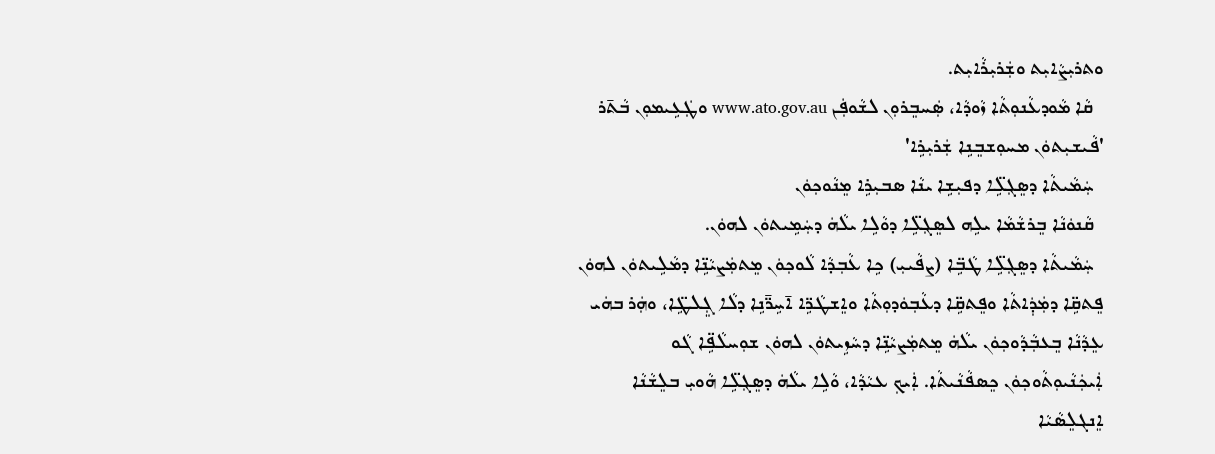ܘܬܪܝܼܨܵܐܝܼܬ ܘܫܲܪܝܼܪܵܐܝܼܬ.
  ܩܵܐ ܡܵܘܕܥܵܢܘܼܬܵܐ ܙܵܘܕܵܐ، ܣܲܚܒܸܪܘܼܢ ܠܫܵܘܦܲܢ www.ato.gov.au ܘܛܲܥܹܝܡܘܼܢ ܒܵܬ̄ܪ 'ܦܵܝܫܝܼܬܘܿܢ ܡܚܘܼܫܒܸܢܹܐ ܫܲܪܝܼܪܹܐ'
  ܚܲܡܵܝܬܵܐ ܕܣܸܓܼܠܹ̈ܐ ܕܦܝܼܫܹܐ ܝܢܵܐ ܣܒܝܼܪܹܐ ܡܸܢܵܘܟܼܘܿܢ
  ܩܵܢܘܿܢܵܐ ܒܸܪܫܵܡܵܐ ܝܠܹܗ ܠܣܸܓܼܠܹ̈ܐ ܕܘܵܠܹܐ ܝܠܵܗܿ ܕܚܲܡܹܝܬܘܿܢ ܠܗܘܿܢ.
  ܚܲܡܵܝܬܵܐ ܕܣܸܓܼܠܹ̈ܐ ܛܵܒܹ̈ܐ (ܨܦܵܝܝܼ) ܟܹܐ ܥܵܒܼܕܵܐ ܠܵܘܟܼܘܿܢ ܡܸܬܡܲܨܝܵܢܹ̈ܐ ܕܡܵܠܹܝܬܘܿܢ ܠܗܘܿܢ ܦܸܬܩܹ̈ܐ ܕܡܲܕܲܐܬܵܐ ܘܦܸܬܩܹ̈ܐ ܕܥܵܒܼܘܿܕܘܼܬܵܐ ܘܐܸܫܛܵܪܹ̈ܐ ܐ̄ܚܹܪ̈̄ܢܹܐ ܕܠܵܐ ܓܼܸܠܛܹ̈ܐ، ܘܗܲܪ ܒܗܿܝ ܥܸܕܵܢܵܐ ܒܸܥܒܼܵܕܵܘܟܼܘܿܢ ܝܠܵܗܿ ܡܸܬܡܲܨܝܵܢܹ̈ܐ ܕܚܵܙܹܝܬܘܿܢ ܠܗܘܿܢ ܫܘܼܚܠܵܦܹ̈ܐ ܓܵܘ ܐܲܝܟܲܢܵܝܘܼܬܵܘܟܼܘܿܢ ܟܸܣܦܵܢܵܝܬܵܐ. ܐܲܝܟܼ ܥܝܵܕܵܐ، ܘܵܠܹܐ ܝܠܵܗܿ ܕܣܸܓܼܠܹ̈ܐ ܗܵܘܝܼ ܒܠܸܫܵܢܵܐ ܐܸܢܓܠܸܣܵܝܵܐ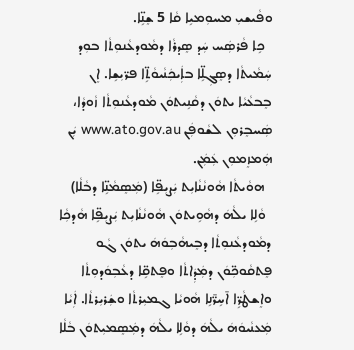ܘܦܵܝܫܝܼ ܡܚܘܼܡܝܹܐ ܩܵܐ 5 ܫܸܢܹ̈ܐ.
  ܟܹܐ ܦܵܪܣܲܚ ܚܲܕ ܣܸܕܪܵܐ ܕܡܵܘܕܥܵܢܘܼܬܵܐ ܒܘܼܕ ܚܲܡܵܝܬܵܐ ܕܣܸܓܼܠܹ̈ܐ ܒܐܲܝܟܲܢܵܝܘܵܬܹ̈ܐ ܦܪ̈ܝܼܫܹܐ. ܐܸܢ ܒܸܒܥܵܝܵܐ ܝܬܘܿܢ ܕܩܵܢܹܝܬܘܿܢ ܡܵܘܕܥܵܢܘܼܬܵܐ ܙܵܘܕܵܐ، ܣܲܚܒܸܪܘܼܢ ܠܫܵܘܦܲܢ www.ato.gov.au ܝܲܢ ܗܲܡܙܸܡܘܼܢ ܥܲܡܲܢ.
  ܗܘܵܝܬܵܐ ܗܵܘܢܵܢܵܐܝܼܬ ܝܲܨܝܼܦܹ̈ܐ (ܡܲܣܸܡܵܢܹ̈ܐ ܕܒܵܠܵܐ)
  ܘܵܠܹܐ ܝܠܵܗܿ ܕܗܵܘܹܝܬܘܿܢ ܗܵܘܢܵܢܵܐܝܼܬ ܝܲܨܝܼܦܹ̈ܐ ܗܵܕܟܼܵܐ ܕܡܵܘܕܥܵܢܘܼܬܵܐ ܕܒܸܝܗܵܒܼܘܿܗܿ ܝܬܘܿܢ ܓܵܘ ܦܸܬܩܵܘܟܼ̈ܘܿܢ ܕܡܲܕܲܐܬܵܐ ܘܦܸܬܩܹ̈ܐ ܕܥܵܒܼܘܿܕܘܼܬܵܐ ܘܐܸܫܛܵܪܹ̈ܐ ܐ̄ܚܹܪ̈̄ܢܹܐ ܗܵܘܝܵܐ ܓܡܝܼܪܬܵܐ ܘܫܲܪܝܼܪܬܵܐ. ܐܲܝܵܐ ܡܲܥܢܵܝܘܿܗܿ ܝܠܵܗܿ ܕܘܵܠܹܐ ܝܠܵܗܿ ܕܡܲܣܸܡܝܼܬܘܿܢ ܒܵܠܵܐ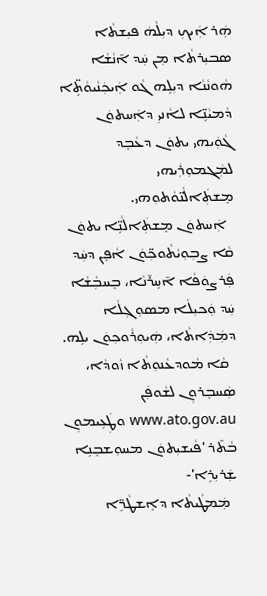ܗܲܪ ܐܲܝܟܼ ܕܝܼܠܵܗܿ ܦܝܼܫܬܵܐ ܣܒܝܼܪܬܵܐ ܡܼܢ ܚܲܕ ܐ̄ܢܵܫܵܐ ܗܵܘܢܵܢܵܐ ܕܝܼܠܹܗ ܓܵܘ ܐܲܝܟܲܢܵܝܘܵܬܹ̈ܐ ܕܵܡܝܵܢܹ̈ܐ ܠܐܵܢܝܼ ܕܐܲܚܬܘܿܢ ܓܵܘܲܝܗܝ ܝܬܘܿܢ ܕܥܵܒܸܕ ܠܡܲܓܡܘܼܪܲܝܗܝ ܡܸܫܬܲܐܠܵܢ̈ܘܵܬܘܼܗܝ.
  ܐܲܚܬܘܿܢ ܡܸܫܬܲܐܠܵܢܹ̈ܐ ܝܬܘܿܢ ܩܵܐ ܨܒܼܘܼܝܵܬܵܘܟܼ̈ܘܿܢ ܐܵܦܸܢ ܕܚܲܕ ܦܲܪܨܘܿܦܵܐ ܐ̄ܚܹܪ̄ܢܵܐ، ܒܸܚܒܼܵܫܵܐ ܚܲܕ ܘܲܟܝܼܠܵܐ ܡܣܘܼܓܼܠܵܐ ܕܡܲܕܲܐܬܵܐ، ܗܲܝܘܼܪܵܘܟܼܘܿܢ ܝܠܹܗ.
  ܩܵܐ ܡܵܘܕܥܵܢܘܼܬܵܐ ܙܵܘܕܵܐ، ܣܲܚܒܸܪܘܼܢ ܠܫܵܘܦܲܢ www.ato.gov.au ܘܛܲܥܹܝܡܘܼܢ ܒܵܬ̄ܪ 'ܦܵܝܫܝܼܬܘܿܢ ܡܚܘܼܫܒܸܢܹܐ ܫܲܪܝܼܪܹܐ'-
  ܡܲܡܛܵܝܬܵܐ ܕܐܸܫܛܵܪܹ̈ܐ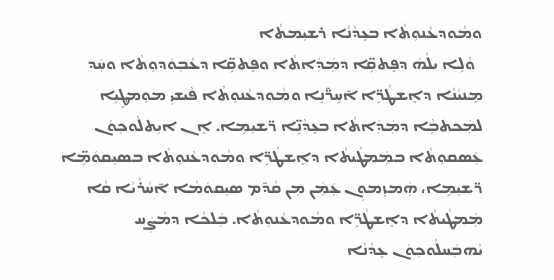ܘܡܵܘܕܥܵܢܘܼܬܵܐ ܒܥܸܕܵܢܵܐ ܪܫܝܼܡܬܵܐ
  ܘܵܠܹܐ ܝܠܵܗܿ ܕܦܸܬܩܹ̈ܐ ܕܡܲܕܲܐܬܵܐ ܘܦܸܬܩܹ̈ܐ ܕܥܵܒܼܘܿܕܘܼܬܵܐ ܘܚܲܕ ܡܸܢܝܵܢܵܐ ܕܐܸܫܛܵܪܹ̈ܐ ܐ̄ܚܹܪ̈̄ܢܹܐ ܘܡܵܘܕܥܵܢܘܼܬܵܐ ܦܵܝܫܝܼ ܡܘܼܡܜܸܝܹܐ ܠܡܲܟܬܒܼܵܐ ܕܡܲܕܲܐܬܵܐ ܒܥܸܕܵܢܹ̈ܐ ܪ̈ܫܝܼܡܹܐ. ܐܸܢ ܐܝܼܬܠܵܘܟܼܘܿܢ ܥܲܣܩܘܼܬܵܐ ܒܡܲܡܛܵܝܬܵܐ ܕܐܸܫܛܵܪܹ̈ܐ ܘܡܵܘܕܥܵܢܘܼܬܵܐ ܒܣܝܼܩܘܿܡܹ̈ܐ ܪ̈ܫܝܼܡܹܐ، ܗܲܡܙܸܡܘܼܢ ܥܲܡܲܢ ܡܼܢ ܩܵܕ̄ܡ ܣܝܼܩܘܿܡܵܐ ܐ̄ܚܵܪܵܝܵܐ ܩܵܐ ܡܲܡܛܵܝܬܵܐ ܕܐܸܫܛܵܪܹ̈ܐ ܘܡܵܘܕܥܵܢܘܼܬܵܐ. ܒܲܠܟܵܐ ܕܡܵܨܲܚ ܝܵܗܒܲܚܠܵܘܟܼܘܿܢ ܥܸܕܵܢܵܐ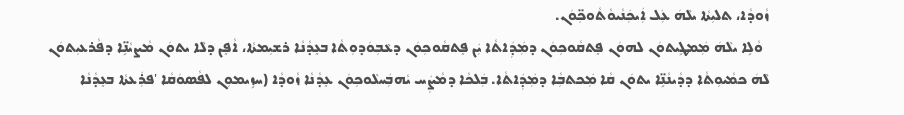ܙܵܘܕܵܐ، ܬܠܝܼܬܵܐ ܝܠܵܗܿ ܥܲܠ ܐܲܝܟܲܢܵܝܘܵܬܵܘܟܼ̈ܘܿܢ.
  ܘܵܠܹܐ ܝܠܵܗܿ ܡܲܡܛܹܝܬܘܿܢ ܠܗܘܿܢ ܦܸܬܩܵܘܟܼܘܿܢ ܕܡܲܕܲܐܬܵܐ ܝܲܢ ܦܸܬܩܵܘܟܼܘܿܢ ܕܥܵܒܼܘܿܕܘܼܬܵܐ ܒܥܸܕܵܢܵܐ ܪܫܝܼܡܬܵܐ، ܐܵܦܸܢ ܕܠܵܐ ܝܬܘܿܢ ܡܵܨܝܵܢܹ̈ܐ ܕܦܵܪܥܝܼܬܘܿܢ ܠܵܗܿ ܟܡܵܝܘܼܬܵܐ ܕܕܵܝܢܵܢܹ̈ܐ ܝܬܘܿܢ ܩܵܐ ܡܲܟܬܒܼܵܐ ܕܡܲܕܲܐܬܵܐ. ܒܲܠܟܵܐ ܕܡܵܨܲܚ ܝܵܗܒܲܚܠܵܘܟܼܘܿܢ ܥܸܕܵܢܵܐ ܙܵܘܕܵܐ (ܚܙܹܝܡܘܼܢ ܠܦܵܣܘܿܩܵܐ 'ܦܪܲܥܬܵܐ ܒܥܸܕܵܢܵܐ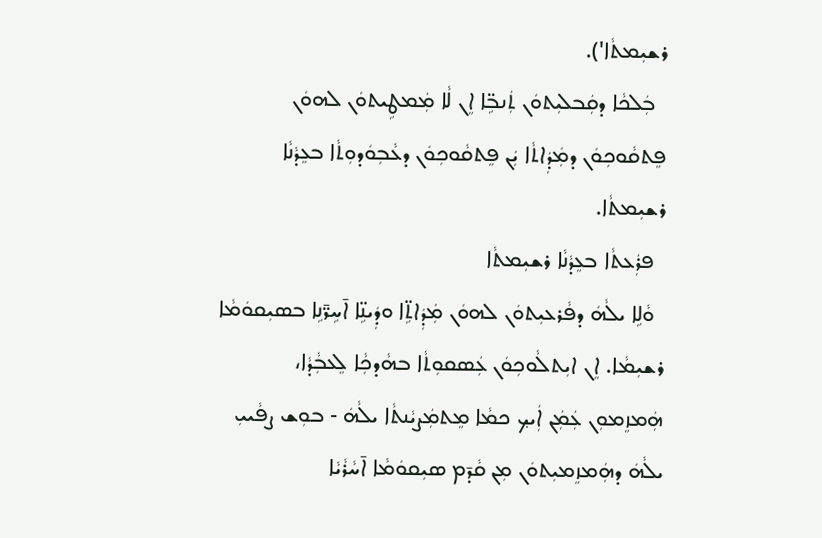ܪܫܝܼܡܬܵܐ').
  ܒܲܠܟܵܐ ܕܩܲܒܠܝܼܬܘܿܢ ܬܲܢܒܹ̈ܐ ܐܸܢ ܠܵܐ ܡܲܡܛܹܝܬܘܿܢ ܠܗܘܿܢ ܦܸܬܩܵܘܟܼܘܿܢ ܕܡܲܕܲܐܬܵܐ ܝܲܢ ܦܸܬܩܵܘܟܼܘܿܢ ܕܥܵܒܼܘܿܕܘܼܬܵܐ ܒܥܸܕܵܢܵܐ ܪܫܝܼܡܬܵܐ.
  ܦܪܲܥܬܵܐ ܒܥܸܕܵܢܵܐ ܪܫܝܼܡܬܵܐ
  ܘܵܠܹܐ ܝܠܵܗܿ ܕܦܵܪܥܝܼܬܘܿܢ ܠܗܘܿܢ ܡܲܕܲܐܬܹ̈ܐ ܘܕܲܝܢܹ̈ܐ ܐ̄ܚܹܪ̈̄ܢܹܐ ܒܣܝܼܩܘܿܡܵܐ ܪܫܝܼܡܵܐ. ܐܸܢ ܐܝܼܬܠܵܘܟܼܘܿܢ ܥܲܣܩܘܼܬܵܐ ܒܗܵܕܟܼܵܐ ܠܸܥܒܼܵܕܵܐ، ܗܲܡܙܸܡܘܼܢ ܥܲܡܲܢ ܐܲܝܟ݂ ܟܡܵܐ ܡܸܬܡܲܨܝܵܢܬܵܐ ܝܠܵܗܿ - ܒܘܼܫ ܨܦܵܝܝܼ ܝܠܵܗܿ ܕܗܲܡܙܸܡܝܼܬܘܿܢ ܡܼܢ ܩܵܕ̄ܡ ܣܝܼܩܘܿܡܵܐ ܐ̄ܚܵܪܵܝܵܐ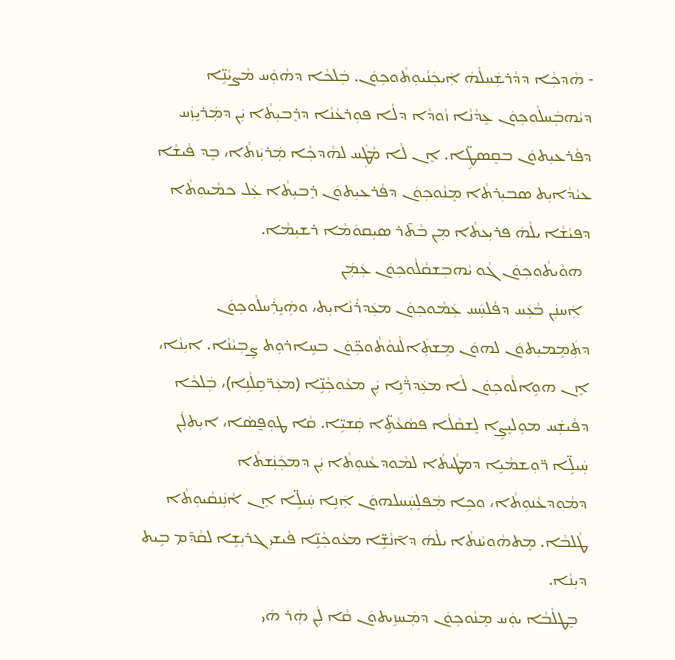- ܗܵܕܟܼܵܐ ܕܕܵܪܫܲܚܠܵܗܿ ܐܲܝܟܲܢܵܝܘܼܬܵܘܟܼܘܿܢ. ܒܲܠܟܵܐ ܕܗܵܘܲܚ ܡܵܨܝܵܢܹ̈ܐ ܕܝܵܗܒܲܚܠܵܘܟܼܘܿܢ ܥܸܕܵܢܵܐ ܙܵܘܕܵܐ ܕܠܵܐ ܦܘܼܪܥܵܢܵܐ ܕܪܸܒܝܼܬܵܐ ܝܲܢ ܕܡܲܪܝܸܙܲܚ ܕܦܵܪܥܝܼܬܘܿܢ ܒܩܸܣܛܹ̈ܐ. ܐܸܢ ܠܵܐ ܡܵܛܲܚ ܠܗܵܕܟܼܵܐ ܡܲܪܝܲܙܬܵܐ، ܒܸܕ ܦܵܝܫܵܐ ܥܝܵܕܵܐܝܼܬ ܣܒܝܼܪܬܵܐ ܡܸܢܵܘܟܼܘܿܢ ܕܦܵܪܥܝܼܬܘܿܢ ܪܸܒܝܼܬܵܐ ܥܲܠ ܟܡܵܝܘܼܬܵܐ ܕܦܝܵܫܵܐ ܝܠܵܗܿ ܦܪܝܼܥܬܵܐ ܡܼܢ ܒܵܬ̄ܪ ܣܝܼܩܘܿܡܵܐ ܪܫܝܼܡܵܐ.
  ܗܘܵܝܬܵܘܟܼܘܿܢ ܓܵܘ ܝܵܗܒܼܫܩܵܠܵܘܟܼܘܿܢ ܥܲܡܲܢ
  ܐܲܚܢܲܢ ܒܵܥܲܚ ܕܦܵܠܚܲܚ ܥܲܡܵܘܟܼܘܿܢ ܡܥܲܕܪܵܢܵܐܝܼܬ، ܘܗܲܝܸܪܲܚܠܵܘܟܼܘܿܢ ܕܬܲܡܸܡܝܼܬܘܿܢ ܠܗܘܿܢ ܡܸܫܬܲܐܠܵܢܘܵܬܵܘܟܼ̈ܘܿܢ ܒܚܹܐܪܘܼܬ ܨܸܒܼܝܵܢܵܐ. ܐܝܼܢܵܐ، ܐܸܢ ܗܘܹܐܠܵܘܟܼܘܿܢ ܠܵܐ ܡܥܲܕܪ̈ܵܢܹܐ ܝܲܢ ܡܥܵܘܟܼܵܢܹ̈ܐ (ܡܥܲܪ̈ܩܸܠܵܢܹܐ)، ܒܲܠܟܵܐ ܕܦܵܝܫܲܚ ܡܘܼܠܝܸܨܹܐ ܠܸܫܩܵܠܵܐ ܦܣܵܥܵܬܹ̈ܐ ܩܲܫܝܹ̈ܐ. ܩܵܐ ܛܘܼܦ̰ܣܵܐ، ܐܝܼܬܠܲܢ ܚܲܝܠܹ̈ܐ ܪ̈ܘܼܫܡܵܝܹܐ ܕܡܛܵܝܬܵܐ ܠܡܵܘܕܥܵܢܘܼܬܵܐ ܝܲܢ ܕܡܟܲܢܲܫܬܵܐ ܕܡܵܘܕܥܵܢܘܼܬܵܐ، ܘܟܹܐ ܡܲܦܠܸܚܲܚܠܗܘܿܢ ܐܲܢܹܐ ܚܲܝܠܹ̈ܐ ܐܸܢ ܐܵܢܲܢܩܵܝܘܼܬܵܐ ܛܵܠܒܵܐ. ܡܸܬܗܵܘܝܵܢܬܵܐ ܝܠܵܗܿ ܕܐ̄ܢܵܫܹ̈ܐ ܡܥܵܘܟܼܵܢܹ̈ܐ ܦܵܝܫܝܼ ܓܪܝܼܫܹܐ ܠܩܵܕ̄ܡ ܒܹܝܬ ܕܝܼܢܵܐ.
  ܒܸܛܠܵܒܵܐ ܝܘܲܚ ܡܸܢܵܘܟܼܘܿܢ ܕܡܲܚܙܹܝܬܘܿܢ ܩܵܐ ܠܲܢ ܗܲܪ ܗܿܝ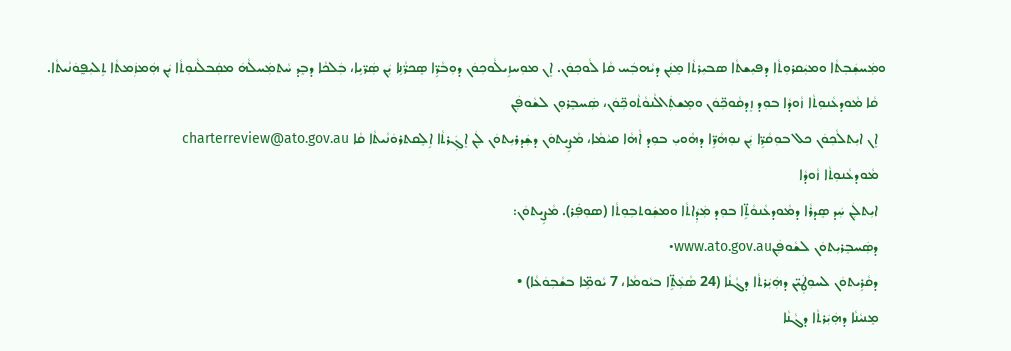ܘܡܲܚܫܲܒܼܬܵܐ ܘܡܝܲܩܪܘܼܬܵܐ ܕܦܝܼܫܬܵܐ ܣܒܝܼܪܬܵܐ ܡܸܢܲܢ ܕܝܵܗܒܲܚ ܩܵܐ ܠܵܘܟܼܘܿܢ. ܐܸܢ ܡܘܼܚܙܹܝܠܵܘܟܼܘܿܢ ܕܘܼܒܵܪܹ̈ܐ ܣܸܟܪ̈ܵܢܹܐ ܝܲܢ ܣܲܪ̈ܝܹܐ، ܒܲܠܟܵܐ ܕܒܸܕ ܚܵܬܡܲܚܠܵܗܿ ܡܩܲܒܠܵܢܘܼܬܵܐ ܝܲܢ ܗܲܡܙܲܡܬܵܐ ܬܹܠܝܼܦ̰ܘܿܢܵܝܬܵܐ.
  ܩܵܐ ܡܵܘܕܥܵܢܘܼܬܵܐ ܙܵܘܕܵܐ ܒܘܼܕ ܙܸܕܩܵܘܟܼ̈ܘܿܢ ܘܡܸܫܬܲܐܠܵܢܘܵܬܵܘܟܼ̈ܘܿܢ، ܣܲܚܒܸܪܘܼܢ ܠܫܵܘܦܲܢ
  ܐܸܢ ܐܝܼܬܠܵܟܼܘܿܢ ܟܠ ܒܘܼܩܵܪܹ̈ܐ ܝܲܢ ܢܘܼܗܵܪܹ̈ܐ ܕܗܵܘܝܼ ܒܘܼܕ ܐܵܗܵܐ ܩܝܵܡܵܐ، ܡܵܨܹܝܬܘܿܢ ܕܫܲܕܪܝܼܬܘܿܢ ܠܲܢ ܐܸܓܲܪܬܵܐ ܐܹܠܸܩܬܪܘܿܢܵܝܬܵܐ ܩܵܐ charterreview@ato.gov.au
  ܡܵܘܕܥܵܢܘܼܬܵܐ ܙܵܘܕܵܐ
  ܐܝܼܬܠܲܢ ܚܲܕ ܣܸܕܪܵܐ ܕܡܵܘܕܥܵܢܘܵܬܹ̈ܐ ܒܘܼܕ ܡܲܕܲܐܬܵܐ ܘܡܫܲܘܬܒܼܘܼܬܵܐ (ܣܘܼܦܲܪ). ܡܵܨܹܝܬܘܿܢ:
  ܕܣܲܚܒܸܪܝܼܬܘܿܢ ܠܫܵܘܦܲܢwww.ato.gov.au•
  ܕܩܵܪܹܝܬܘܿܢ ܠܚܘܼܛܲܝ̈ܢ ܕܗܲܝܲܪܬܵܐ ܕܓܵܢܵܐ (24 ܣܵܥܲܬܹ̈ܐ ܒܝܵܘܡܵܐ، 7 ܝܵܘܡܹ̈ܐ ܒܫܵܒܼܘܿܥܵܐ) •
  ܡܸܢܝܵܢܵܐ ܕܗܲܝܲܪܬܵܐ ܕܓܵܢܵܐ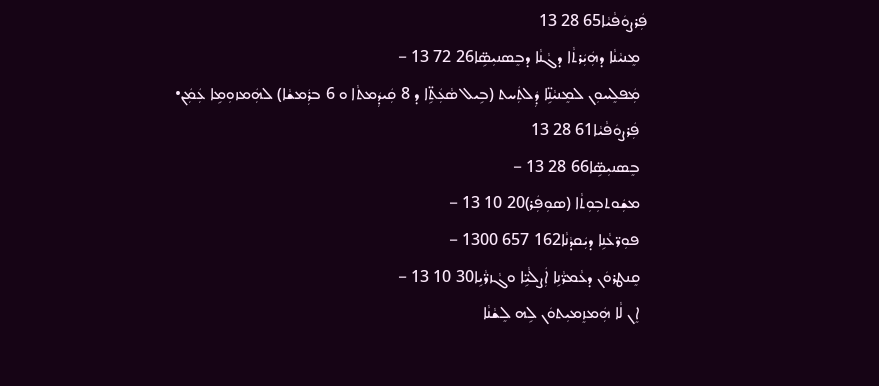ܦܲܪܨܘܿܦܵܝܵܐ65 28 13
  ܡܸܢܝܵܢܵܐ ܕܗܲܝܲܪܬܵܐ ܕܓܵܢܵܐ ܕܒܸܣܢܝܼܣܹ̈ܐ26 72 13 −
  ܡܲܦܠܸܚܘܼܢ ܠܡܸܢܝܵܢܹ̈ܐ ܕܲܠܬܲܚܬ (ܒܹܝܠ ܣܵܥܲܬܹ̈ܐ ܕ 8 ܩܲܝܕܲܡܬܵܐ ܘ 6 ܒܪܲܡܫܵܐ) ܠܗܲܡܙܘܼܡܹܐ ܥܲܡܲܢ•
  ܦܲܪܨܘܿܦܵܝܵܐ61 28 13
  ܒܸܣܢܝܼܣܹ̈ܐ66 28 13 −
  ܡܫܲܘܬܒܼܘܼܬܵܐ (ܣܘܼܦܲܪ)20 10 13 −
  ܦܘܼܪ̈ܥܵܢܹܐ ܕܝܲܩܕܵܢܵܐ162 657 1300 −
  ܩܸܢܛܪܘܿܢ ܕܥܵܡܪ̈ܵܢܹܐ ܐܲܨܠܵܝܹ̈ܐ ܘܓܵܙܪ̈ܵܝܹܐ30 10 13 −
  ܐܸܢ ܠܵܐ ܗܲܡܙܸܡܝܼܬܘܿܢ ܠܹܗ ܠܸܫܵܢܵܐ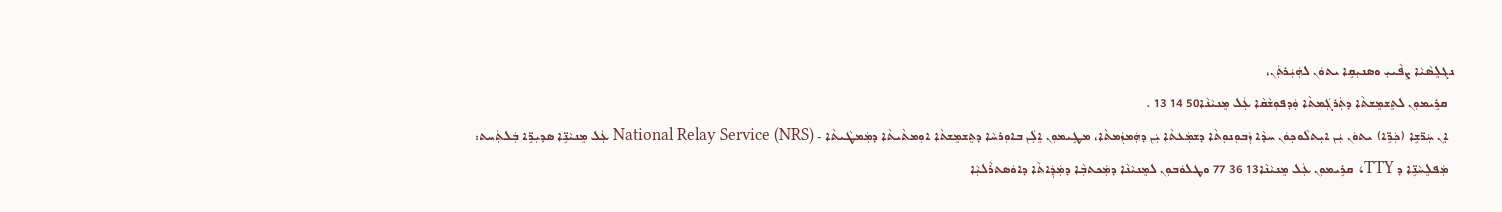ܢܓܠܸܣܵܝܵܐ ܨܦܵܝܝܼ ܘܣܢܝܼܩܹܐ ܝܬܘܿܢ ܠܗܲܝܲܪܬܲܢ،
  ܩܪܹܝܡܘܼܢ ܠܬܸܫܡܸܫܬܵܐ ܕܬܲܪܓܲܡܬܵܐ ܘܲܕܦܘܼܫܵܩܵܐ ܥܲܠ ܡܸܢܝܵܢܵܐ50 14 13 .
  ܐܸܢ ܚܲܪ̈ܫܹܐ (ܟܲܪܹ̈ܐ) ܝܬܘܿܢ ܝܲܢ ܐܝܼܬܠܵܘܟܼܘܿܢ ܚܕܵܐ ܙܲܒܘܼܢܘܼܬܵܐ ܕܫܡܲܥܬܵܐ ܝܲܢ ܕܗܲܡܙܲܡܬܵܐ، ܡܛܹܝܡܘܼܢ ܐܸܠܲܢ ܒܐܘܼܪܚܵܐ ܕܬܸܫܡܸܫܬܵܐ ܐܘ݂ܡܬܵܝܬܵܐ ܕܡܲܡܛܵܝܬܵܐ - National Relay Service (NRS) ܥܲܠ ܡܸܢܝܵܢܹ̈ܐ ܣܕܝܼܪܹ̈ܐ ܒܲܠܬܲܚܬ:
  ܡܲܦܠܸܚܵܢܹ̈ܐ ܕ TTY، ܩܪܹܝܡܘܼܢ ܥܲܠ ܡܸܢܝܵܢܵܐ13 36 77 ܘܛܠܘܿܒܘܼܢ ܠܡܸܢܝܵܢܵܐ ܕܡܲܟܬܒܼܵܐ ܕܡܲܕܲܐܬܵܐ ܕܐܘܿܣܬܪܵܠܝܼܵܐ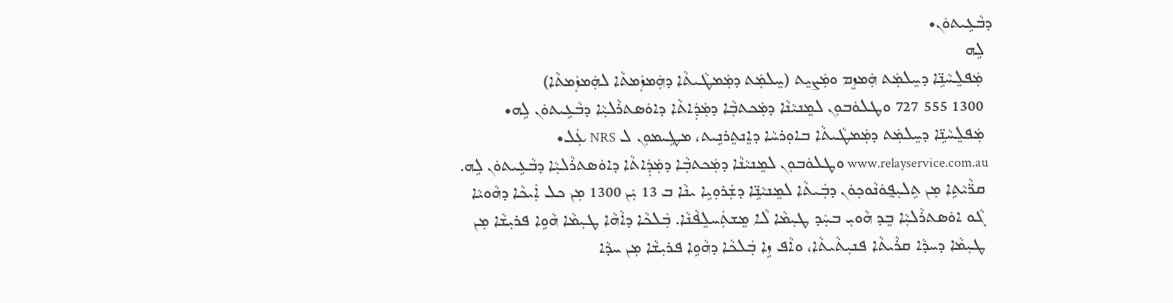ܕܒܵܥܹܝܬܘܿܢ•
  ܠܹܗ
  ܡܲܦܠܸܚܵܢܹ̈ܐ ܕܚܸܠܡܲܬ ܗܲܡܙܸܡ ܘܡܲܨܝܸܬ (ܚܸܠܡܲܬ ܕܡܲܡܛܵܝܬܵܐ ܕܗܲܡܙܲܡܬܵܐ ܠܗܲܡܙܲܡܬܵܐ)
  1300 555 727 ܘܛܠܘܿܒܘܼܢ ܠܡܸܢܝܵܢܵܐ ܕܡܲܟܬܒܼܵܐ ܕܡܲܕܲܐܬܵܐ ܕܐܘܿܣܬܪܵܠܝܼܵܐ ܕܒܵܥܹܝܬܘܿܢ ܠܹܗ•
  ܡܲܦܠܸܚܵܢܹ̈ܐ ܕܚܸܠܡܲܬ ܕܡܲܡܛܵܝܬܵܐ ܒܐܘܼܪܚܵܐ ܕܐܸܢܬܸܪܢܹܝܬ، ܡܛܹܝܡܘܼܢ ܠ NRS ܥܲܠ•
  www.relayservice.com.au ܘܛܠܘܿܒܘܼܢ ܠܡܸܢܝܵܢܵܐ ܕܡܲܟܬܒܼܵܐ ܕܡܲܕܲܐܬܵܐ ܕܐܘܿܣܬܪܵܠܝܼܵܐ ܕܒܵܥܹܝܬܘܿܢ ܠܹܗ.
  ܩܪ̈ܵܝܵܬܹܐ ܡܼܢ ܬܹܠܝܼܦ̰ܘܿܢܵܘܟܼܘܿܢ ܕܒܲܝܬܵܐ ܠܡܸܢܝܵܢܹ̈ܐ ܕܫܲܪܘܼܝܹܐ ܝܢܵܐ ܒ 13 ܝܲܢ 1300 ܡܼܢ ܟܠ ܐܲܝܟܵܐ ܕܗܵܘܝܵܐ
  ܓܵܘ ܐܘܿܣܬܪܵܠܝܼܵܐ ܒܸܕ ܗܵܘܝܼ ܒܚܲܕ ܛܝܼܡܵܐ ܠܵܐ ܡܸܫܬܲܚܠܸܦܵܢܵܐ. ܒܲܠܟܵܐ ܕܐܵܗܵܐ ܛܝܼܡܵܐ ܗܵܘܹܐ ܦܪܝܼܫܵܐ ܡܼܢ
  ܛܝܼܡܵܐ ܕܚܕܵܐ ܩܪܵܝܬܵܐ ܦܢܝܼܬܵܝܬܵܐ، ܘܐܵܦ ܙܹܐ ܒܲܠܟܵܐ ܕܗܵܘܹܐ ܦܪܝܼܫܵܐ ܡܼܢ ܚܕܵܐ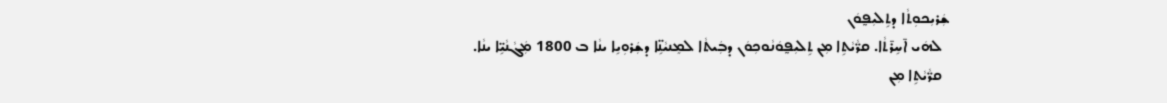ܫܲܪܝܼܟܘܼܬܵܐ ܕܬܹܠܝܼܦ̰ܘܿܢ
  ܠܗܿܝ ܐ̄ܚܹܪ̄ܬܵܐ. ܩܪ̈ܵܝܵܬܹܐ ܡܼܢ ܬܹܠܝܼܦ̰ܘܿܢܵܘܟܼܘܿܢ ܕܒܲܝܬܵܐ ܠܡܸܢܝܵܢܹ̈ܐ ܕܫܲܪܘܼܝܹܐ ܝܢܵܐ ܒ 1800 ܡܲܓܵܢܵܝܹ̈ܐ ܝܢܵܐ.
  ܩܪ̈ܵܝܵܬܹܐ ܡܼܢ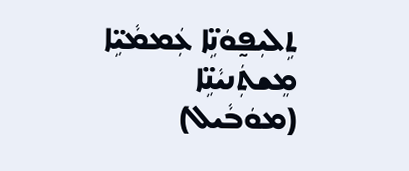ܬܹܠܝܼܦ̰ܘܿܢܹ̈ܐ ܥܲܡܡܵܝܹ̈ܐ ܡܸܫܬܲܢܝܵܢܹ̈ܐ (ܡܘܿܒܵܝܠ)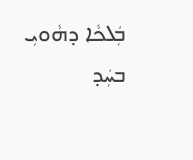ܒܲܠܟܵܐ ܕܗܵܘܝܼ ܒܚܲܕ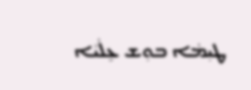ܛܝܼܡܵܐ ܒܘܼܫ ܥܸܠܵܝܵܐ